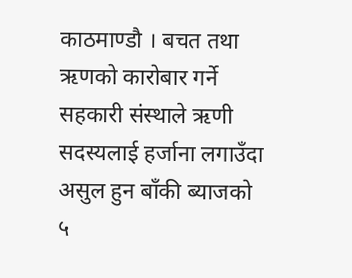काठमाण्डौ । बचत तथा ऋणको कारोबार गर्ने सहकारी संस्थाले ऋणी सदस्यलाई हर्जाना लगाउँदा असुल हुन बाँकी ब्याजको ५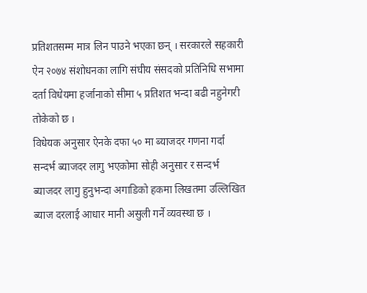प्रतिशतसम्म मात्र लिन पाउने भएका छन् । सरकारले सहकारी ऐन २०७४ संशोधनका लागि संघीय संसदको प्रतिनिधि सभामा दर्ता विधेयमा हर्जानाको सीमा ५ प्रतिशत भन्दा बढी नहुनेगरी तोकेको छ ।
विधेयक अनुसार ऐनके दफा ५० मा ब्याजदर गणना गर्दा सन्दर्भ ब्याजदर लागु भएकोमा सोही अनुसार र सन्दर्भ ब्याजदर लागु हुनुभन्दा अगाडिको हकमा लिखतमा उल्लिखित ब्याज दरलाई आधार मानी असुली गर्ने व्यवस्था छ ।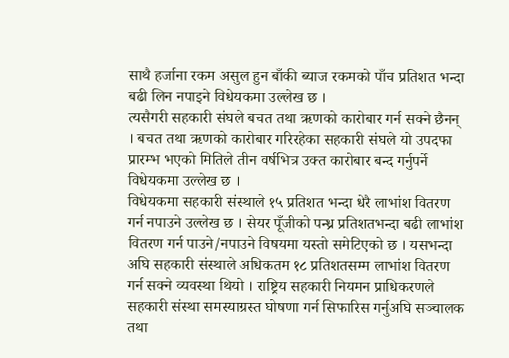साथै हर्जाना रकम असुल हुन बाँकी ब्याज रकमको पाँच प्रतिशत भन्दा बढी लिन नपाइने विधेयकमा उल्लेख छ ।
त्यसैगरी सहकारी संघले बचत तथा ऋणको कारोबार गर्न सक्ने छैनन् । बचत तथा ऋणको कारोबार गरिरहेका सहकारी संघले यो उपदफा प्रारम्भ भएको मितिले तीन वर्षभित्र उक्त कारोबार बन्द गर्नुपर्ने विधेयकमा उल्लेख छ ।
विधेयकमा सहकारी संस्थाले १५ प्रतिशत भन्दा धेरै लाभांश वितरण गर्न नपाउने उल्लेख छ । सेयर पूँजीको पन्ध्र प्रतिशतभन्दा बढी लाभांश वितरण गर्न पाउने/नपाउने विषयमा यस्तो समेटिएको छ । यसभन्दा अघि सहकारी संस्थाले अधिकतम १८ प्रतिशतसम्म लाभांश वितरण गर्न सक्ने व्यवस्था थियो । राष्ट्रिय सहकारी नियमन प्राधिकरणले सहकारी संस्था समस्याग्रस्त घोषणा गर्न सिफारिस गर्नुअघि सञ्चालक तथा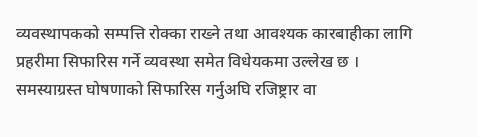व्यवस्थापकको सम्पत्ति रोक्का राख्ने तथा आवश्यक कारबाहीका लागि प्रहरीमा सिफारिस गर्ने व्यवस्था समेत विधेयकमा उल्लेख छ ।
समस्याग्रस्त घोषणाको सिफारिस गर्नुअघि रजिष्ट्रार वा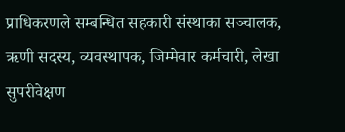प्राधिकरणले सम्बन्धित सहकारी संस्थाका सञ्चालक, ऋणी सदस्य, व्यवस्थापक, जिम्मेवार कर्मचारी, लेखा सुपरीवेक्षण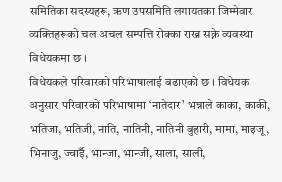समितिका सदस्यहरू, ऋण उपसमिति लगायतका जिम्मेवार व्यक्तिहरूको चल अचल सम्पत्ति रोक्का राख्न सक्ने व्यवस्था विधेयकमा छ ।
विधेयकले परिवारको परिभाषालाई बढाएको छ । विधेयक अनुसार परिवारको परिभाषामा ‘नातेदार’ भन्नाले काका, काकी, भतिजा, भतिजी, नाति, नातिनी, नातिनी बुहारी, मामा, माइजू, भिनाजु, ज्वाईँ, भान्जा, भान्जी, साला, साली,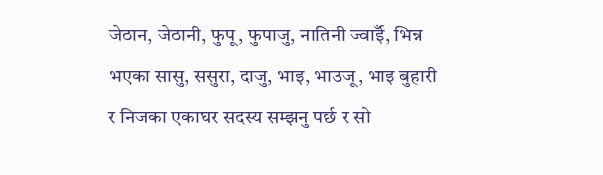जेठान, जेठानी, फुपू, फुपाजु, नातिनी ज्वाईँ, भिन्न भएका सासु, ससुरा, दाजु, भाइ, भाउजू, भाइ बुहारी र निजका एकाघर सदस्य सम्झनु पर्छ र सो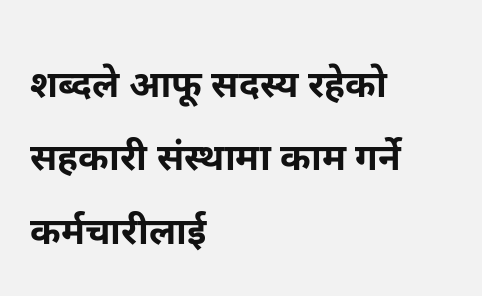शब्दले आफू सदस्य रहेको सहकारी संस्थामा काम गर्ने कर्मचारीलाई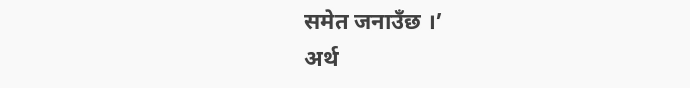समेत जनाउँछ ।’
अर्थ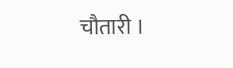चौतारी ।